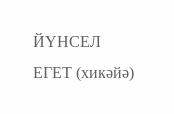ЙҮНСЕЛ ЕГЕТ (хикәйә)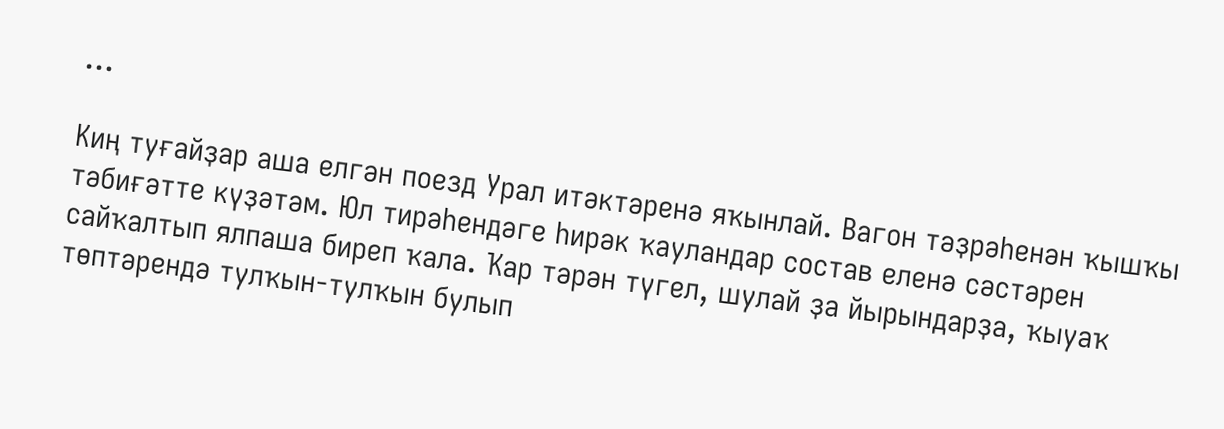...

Киң туғайҙар аша елгән поезд Урал итәктәренә яҡынлай. Вагон тәҙрәһенән ҡышҡы тәбиғәтте күҙәтәм. Юл тирәһендәге һирәк ҡауландар состав еленә сәстәрен сайҡалтып ялпаша биреп ҡала. Ҡар тәрән түгел, шулай ҙа йырындарҙа, ҡыуаҡ төптәрендә тулҡын-тулҡын булып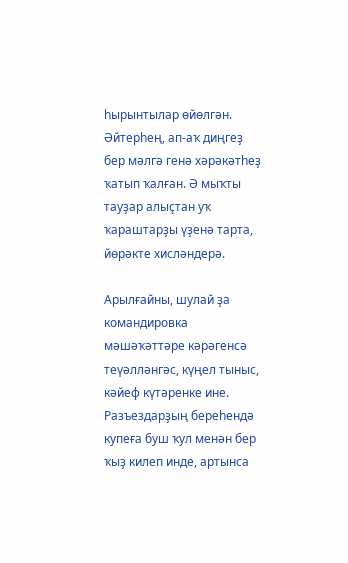һырынтылар өйөлгән. Әйтерһең, ап-аҡ диңгеҙ бер мәлгә генә хәрәкәтһеҙ ҡатып ҡалған. Ә мыҡты тауҙар алыҫтан уҡ ҡараштарҙы үҙенә тарта, йөрәкте хисләндерә.

Арылғайны, шулай ҙа командировка мәшәҡәттәре кәрәгенсә теүәлләнгәс, күңел тыныс, кәйеф күтәренке ине. Разъездарҙың береһендә купеға буш ҡул менән бер ҡыҙ килеп инде, артынса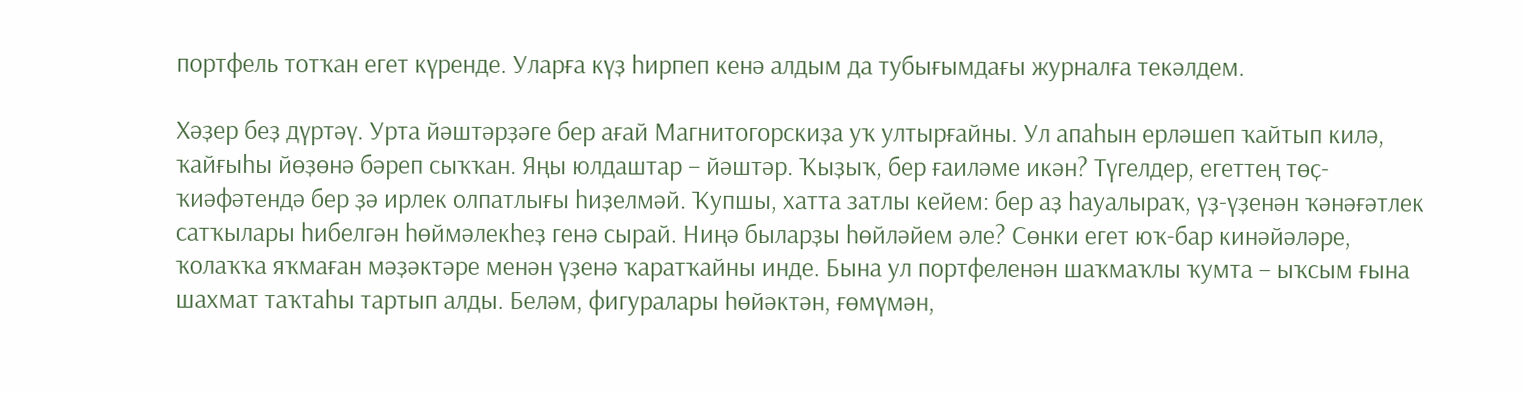портфель тотҡан егет күренде. Уларға күҙ һирпеп кенә алдым да тубығымдағы журналға текәлдем.

Хәҙер беҙ дүртәү. Урта йәштәрҙәге бер ағай Магнитогорскиҙа уҡ ултырғайны. Ул апаһын ерләшеп ҡайтып килә, ҡайғыһы йөҙөнә бәреп сыҡҡан. Яңы юлдаштар – йәштәр. Ҡыҙыҡ, бер ғаиләме икән? Түгелдер, егеттең төҫ-ҡиәфәтендә бер ҙә ирлек олпатлығы һиҙелмәй. Ҡупшы, хатта затлы кейем: бер аҙ һауалыраҡ, үҙ-үҙенән ҡәнәғәтлек сатҡылары һибелгән һөймәлекһеҙ генә сырай. Ниңә быларҙы һөйләйем әле? Сөнки егет юҡ-бар кинәйәләре, ҡолаҡҡа яҡмаған мәҙәктәре менән үҙенә ҡаратҡайны инде. Бына ул портфеленән шаҡмаҡлы ҡумта – ыҡсым ғына шахмат таҡтаһы тартып алды. Беләм, фигуралары һөйәктән, ғөмүмән,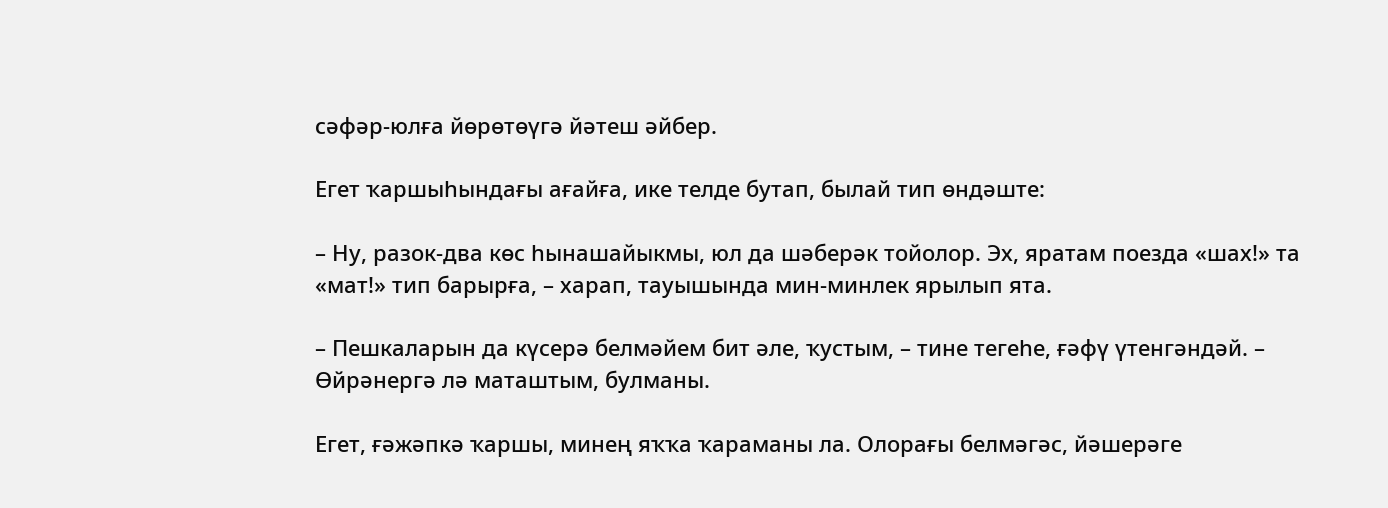сәфәр-юлға йөрөтөүгә йәтеш әйбер.

Егет ҡаршыһындағы ағайға, ике телде бутап, былай тип өндәште:

– Ну, разок-два көс һынашайыкмы, юл да шәберәк тойолор. Эх, яратам поезда «шах!» та «мат!» тип барырға, – харап, тауышында мин-минлек ярылып ята.

– Пешкаларын да күсерә белмәйем бит әле, ҡустым, – тине тегеһе, ғәфү үтенгәндәй. – Өйрәнергә лә маташтым, булманы.

Егет, ғәжәпкә ҡаршы, минең яҡҡа ҡараманы ла. Олорағы белмәгәс, йәшерәге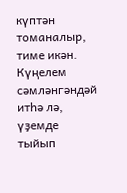күптән томаналыр, тиме икән. Күңелем сәмләнгәндәй итһә лә, үҙемде тыйып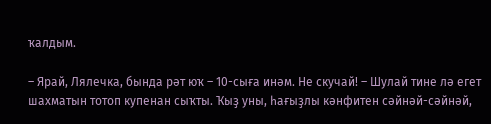ҡалдым.

– Ярай, Лялечка, бында рәт юҡ – 10-сыға инәм. Не скучай! – Шулай тине лә егет шахматын тотоп купенан сыҡты. Ҡыҙ уны, һағыҙлы кәнфитен сәйнәй-сәйнәй,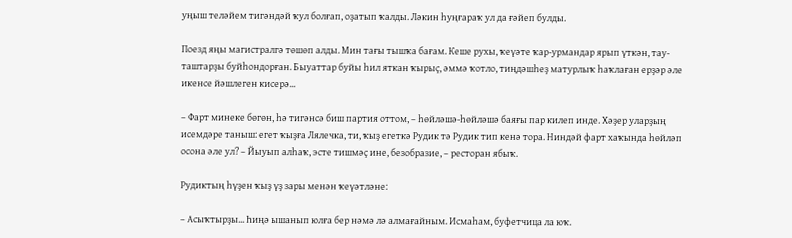уңыш теләйем тигәндәй ҡул болғап, оҙатып ҡалды. Ләкин һуңғараҡ ул да ғәйеп булды.

Поезд яңы магистралгә төшөп алды. Мин тағы тышҡа бағам. Кеше рухы, ҡеүәте ҡар-урмандар ярып үткән, тау-таштарҙы буйһондорған. Быуаттар буйы һил яткан ҡырыҫ, әммә ҡотло, тиңдәшһеҙ матурлыҡ һаҡлаған ерҙәр әле икенсе йәшлеген кисерә...

– Фарт минеке бөгөн, һә тигәнсә биш партия оттом, – һөйләшә-һөйләшә баяғы пар килеп инде. Хәҙер уларҙың исемдәре таныш: егет ҡыҙға Лялечка, ти, ҡыҙ егеткә Рудик тә Рудик тип кенә тора. Ниндәй фарт хаҡында һөйләп осона әле ул? – Йыуып алһаҡ, эсте тишмәҫ ине, безобразие, – ресторан ябыҡ.

Рудиктың һүҙен ҡыҙ үҙ зары менән ҡеүәтләне:

– Асыҡтырҙы... Һиңә ышанып юлға бер нәмә лә алмағайным. Исмаһам, буфетчица ла юҡ.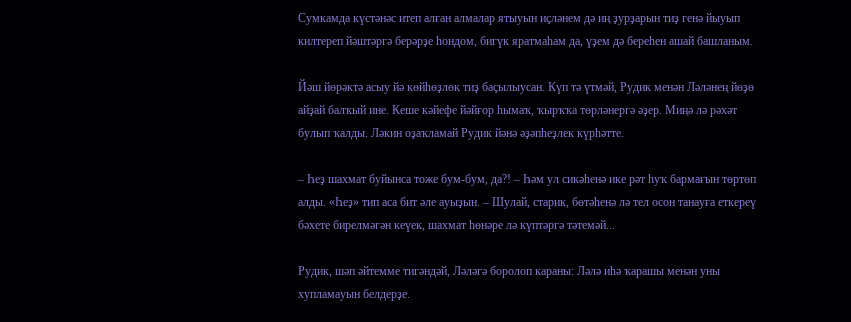Сумкамда күстәнәс итеп алған алмалар ятыуын иҫләнем дә иң ҙурҙарын тиҙ генә йыуып килтереп йәштәргә берәрҙе һондом, бигүк яратмаһам да, үҙем дә береһен ашай башланым.

Йәш йөрәктә асыу йә көйһөҙлөк тиҙ баҫылыусан. Күп тә үтмәй, Рудик менән Ләләнең йөҙө айҙай балҡый ине. Кеше кәйефе йәйғор һымаҡ, ҡырҡҡа төрләнергә әҙер. Миңә лә рәхәт булып ҡалды. Ләкин оҙаҡламай Рудик йәнә әҙәпһеҙлек күрһәтте.

– Һеҙ шахмат буйынса тоже бум-бум, да?! – Һәм ул сикәһенә ике рәт һуҡ бармағын төртөп алды. «Һеҙ» тип аса бит әле ауыҙын. – Шулай, старик, бөтәһенә лә тел осон танауға еткереү бәхете бирелмәгән кеүек, шахмат һөнәре лә күптәргә тәтемәй...

Рудик, шәп әйтемме тигәндәй, Ләләгә боролоп караны: Ләлә иһә ҡарашы менән уны хупламауын белдерҙе.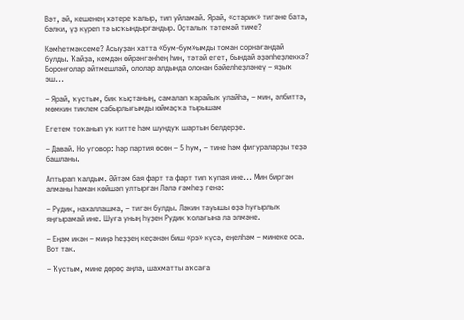Вәт, әй, кешенең хәтере ҡалыр, тип уйламай. Ярай, «старик» тигәне бата, бәлки, үҙ күреп тә ысҡындырғандыр. Оҫталыҡ тәтемәй тиме?

Кәмһетмәксеме? Асыуҙан хатта «бум-бум»ымды томан сорнағандай булды. Ҡайҙа, кемдән өйрәнгәнһең һин, тәтәй егет, бындай әҙәпһеҙлеккә? Боронғолар әйтмешләй, ололар алдында олонан бәйелһеҙләнеү – яҙыҡ эш...

– Ярай, ҡустым, бик ҡыҫтаның, самалап ҡарайыҡ улайһа, – мин, әлбиттә, мөмкин тиклем сабырлығымды юймаҫҡа тырышам

Егетем тоҡанып уҡ китте һәм шундуҡ шартын белдерҙе.

– Давай. Но уговор: һәр партия өсөн – 5 һум, – тине һәм фигураларҙы теҙә башланы.

Аптырап ҡалдым. Әйтәм бая фарт та фарт тип ҡупая ине... Мин биргән алманы һаман көйшәп ултырған Ләлә ғәмһеҙ генә:

– Рудик, нахаллашма, – тигән булды. Ләкин тауышы өҙә һуғырлыҡ яңғырамай ине. Шуға уның һүҙен Рудик ҡолағына ла элмәне.

– Еңәм икән – миңә һеҙҙең кеҫәнән биш «рэ» күсә, еңелһәм – минеке оса. Вот так.

– Ҡустым, мине дөрөҫ аңла, шахматты аҡсаға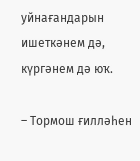уйнағандарын ишеткәнем дә, күргәнем дә юҡ.

– Тормош ғилләһен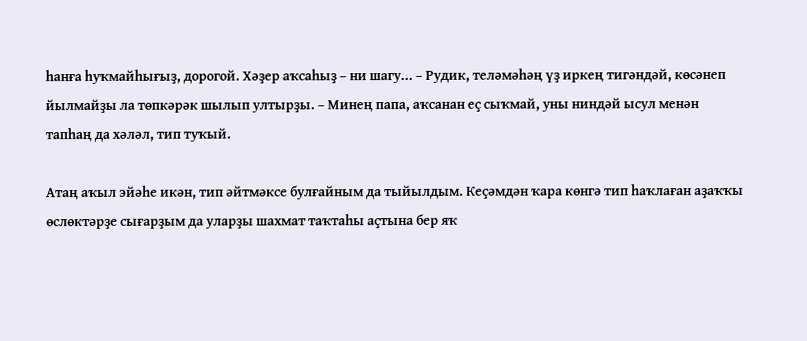һанға һуҡмайһығыҙ, дорогой. Хәҙер аҡсаһыҙ – ни шагу... – Рудик, теләмәһәң үҙ иркең тигәндәй, көсәнеп йылмайҙы ла төпкәрәк шылып ултырҙы. – Минең папа, аҡсанан еҫ сыҡмай, уны ниндәй ысул менән тапһаң да хәләл, тип туҡый.

Атаң аҡыл эйәһе икән, тип әйтмәксе булғайным да тыйылдым. Кеҫәмдән ҡара көнгә тип һаҡлаған аҙаҡҡы өслөктәрҙе сығарҙым да уларҙы шахмат таҡтаһы аҫтына бер яҡ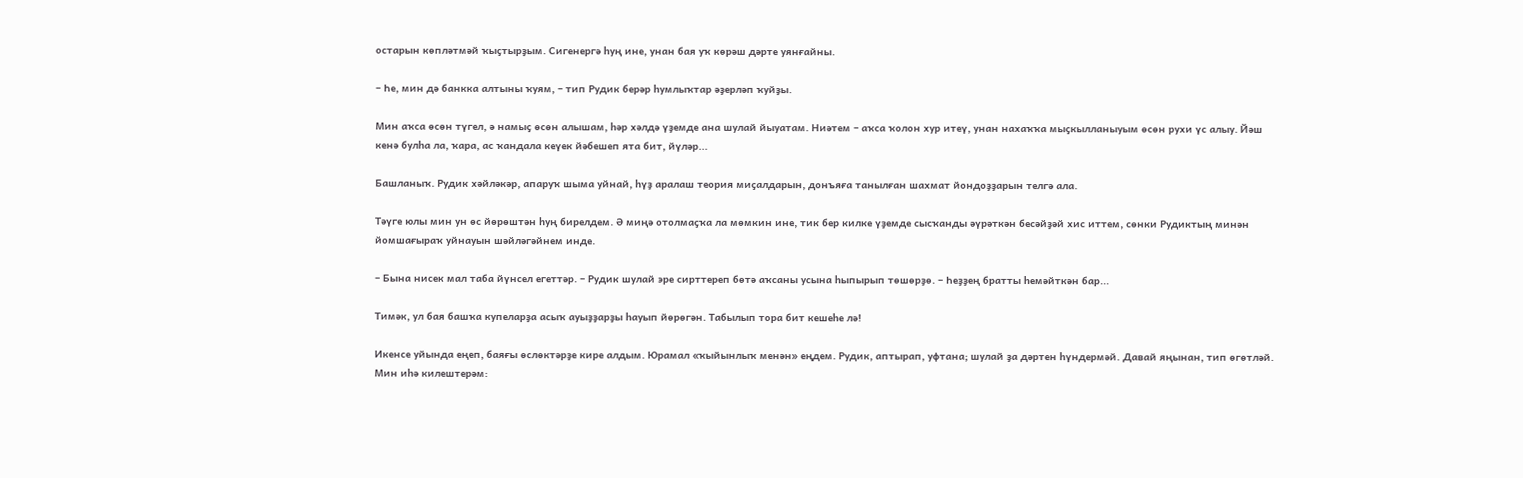остарын көпләтмәй ҡыҫтырҙым. Сигенергә һуң ине, унан бая уҡ көрәш дәрте уянғайны.

– Һе, мин дә банкка алтыны ҡуям, – тип Рудик берәр һумлыҡтар әҙерләп ҡуйҙы.

Мин аҡса өсөн түгел, ә намыҫ өсөн алышам, һәр хәлдә үҙемде ана шулай йыуатам. Ниәтем – аҡса ҡолон хур итеү, унан нахаҡҡа мыҫкылланыуым өсөн рухи үс алыу. Йәш кенә булһа ла, ҡара, ас ҡандала кеүек йәбешеп ята бит, йүләр...

Башланыҡ. Рудик хәйләкәр, апаруҡ шыма уйнай, һүҙ аралаш теория миҫалдарын, донъяға танылған шахмат йондоҙҙарын телгә ала.

Тәүге юлы мин ун өс йөрөштән һуң бирелдем. Ә миңә отолмаҫҡа ла мөмкин ине, тик бер килке үҙемде сысҡанды әүрәткән бесәйҙәй хис иттем, сөнки Рудиктың минән йомшағыраҡ уйнауын шәйләгәйнем инде.

– Бына нисек мал таба йүнсел егеттәр. – Рудик шулай эре сирттереп бөтә аҡсаны усына һыпырып төшөрҙө. – Һеҙҙең братты һемәйткән бар...

Тимәк, ул бая башҡа купеларҙа асыҡ ауыҙҙарҙы һауып йөрөгән. Табылып тора бит кешеһе лә!

Икенсе уйында еңеп, баяғы өслөктәрҙе кире алдым. Юрамал «ҡыйынлыҡ менән» еңдем. Рудик, аптырап, уфтана; шулай ҙа дәртен һүндермәй. Давай яңынан, тип өгөтләй. Мин иһә килештерәм: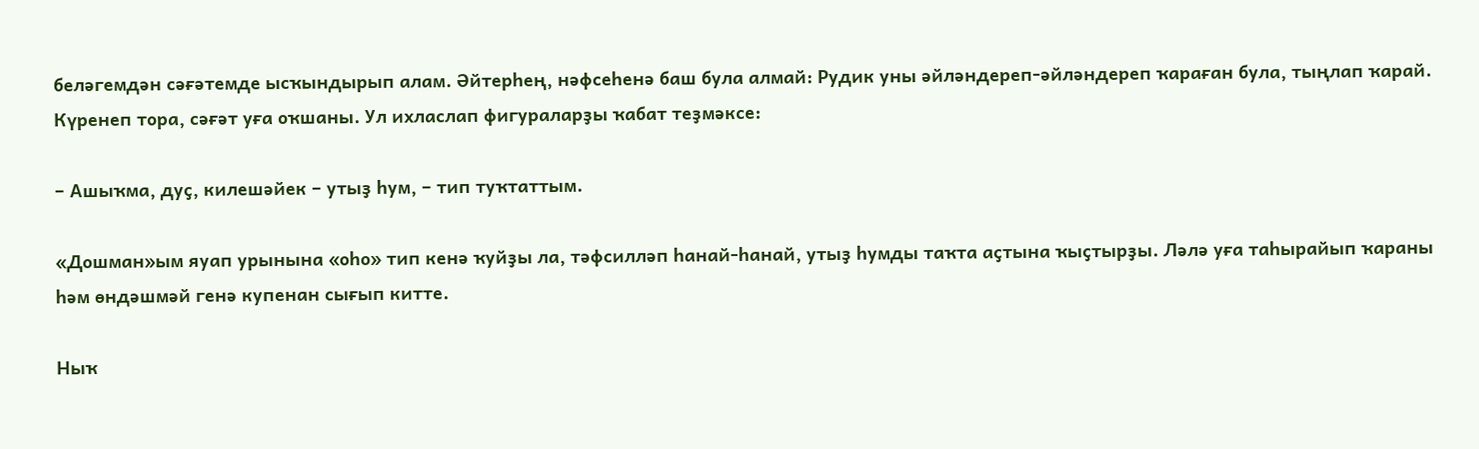беләгемдән сәғәтемде ысҡындырып алам. Әйтерһең, нәфсеһенә баш була алмай: Рудик уны әйләндереп-әйләндереп ҡараған була, тыңлап ҡарай. Күренеп тора, сәғәт уға оҡшаны. Ул ихласлап фигураларҙы ҡабат теҙмәксе:

– Ашыҡма, дуҫ, килешәйек – утыҙ һум, – тип туҡтаттым.

«Дошман»ым яуап урынына «оһо» тип кенә ҡуйҙы ла, тәфсилләп һанай-һанай, утыҙ һумды таҡта аҫтына ҡыҫтырҙы. Ләлә уға таһырайып ҡараны һәм өндәшмәй генә купенан сығып китте.

Ныҡ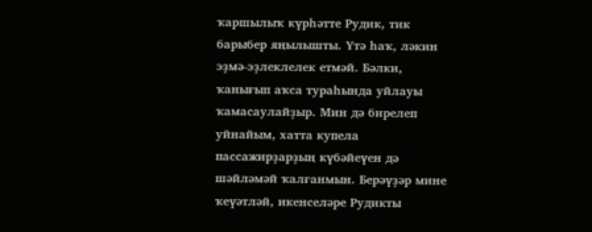ҡаршылыҡ күрһәтте Рудик, тик барыбер яңылышты. Үтә һаҡ, ләкин эҙмә-эҙлеклелек етмәй. Бәлки, ҡанығып аҡса тураһында уйлауы ҡамасаулайҙыр. Мин дә бирелеп уйнайым, хатта купела пассажирҙарҙың күбәйеүен дә шәйләмәй ҡалғанмын. Берәүҙәр мине ҡеүәтләй, икенселәре Рудикты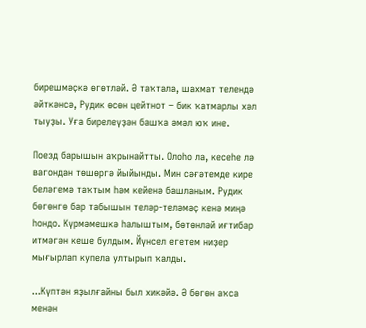бирешмәҫкә өгөтләй. Ә таҡтала, шахмат телендә әйткәнсә, Рудик өсөн цейтнот – бик ҡатмарлы хәл тыуҙы. Уға бирелеүҙән башҡа әмәл юҡ ине.

Поезд барышын аҡрынайтты. Олоһо ла, кесеһе лә вагондан төшөргә йыйынды. Мин сәғәтемде кире беләгемә таҡтым һәм кейенә башланым. Рудик бөгөнгө бар табышын теләр-теләмәҫ кенә миңә һондо. Күрмәмешкә һалыштым, бөтөнләй иғтибар итмәгән кеше булдым. Йүнсел егетем ниҙер мығырлап купела ултырып ҡалды.

...Күптән яҙылғайны был хикәйә. Ә бөгөн аҡса менән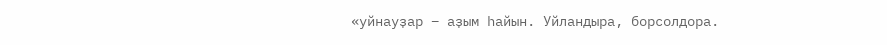«уйнауҙар – аҙым һайын. Уйландыра, борсолдора.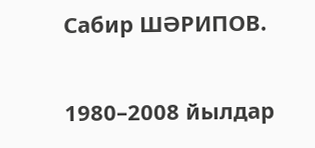Сабир ШӘРИПОВ.

1980–2008 йылдар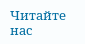Читайте нас